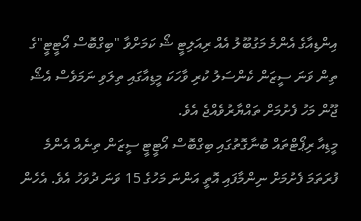އިންޑިއާގެ އެންމެ މަގުބޫލު އެއް ރިއަލިޓީ ޝޯ ކަމަށްވާ "ބިގްބޮސް އޯޓީޓީ"ގެ ތިން ވަނަ ސީޒަން ކެންސަލު ކުރި ވާހަކަ މީޑިއާގައި ތިލަވި ނަމަވެސް އެޝޯ ޖޫން މަހު ފެށުމަށް ތައްޔާރުވެއްޖެ އެވެ.
މީޑިއާ ރިޕޯޓްތައް ބުނާގޮތުގައި ބިގްބޮސް އޯޓީޓީ ސީޒަން ތިނެއް އެންމެ ފުރަތަމަ ފެށުމަށް ނިންމާފައި އޮތީ އަންނަ މަހުގެ 15 ވަނަ ދުވަހު އެވެ. އެހެން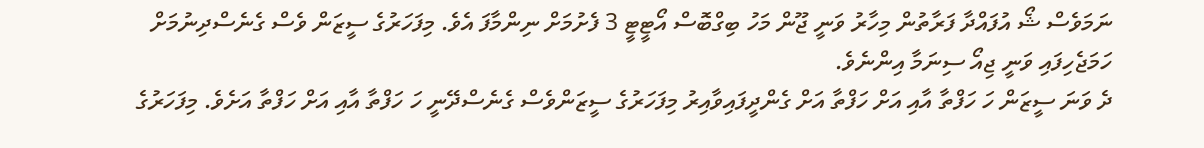ނަމަވެސް ޝޯ އުފައްދާ ފަރާތުން މިހާރު ވަނީ ޖޫން މަހު ބިގްބޮސް އޯޓީޓީ 3 ފެށުމަށް ނިންމާފަ އެވެ. މިފަހަރުގެ ސީޒަން ވެސް ގެނެސްދިނުމަށް ހަމަޖެހިފައި ވަނީ ޖިއޯ ސިނަމާ އިންނެވެ.
ދެ ވަނަ ސީޒަން ހަ ހަފްތާ އާއި އަށް ހަފްތާ އަށް ގެންދީފައިވާއިރު މިފަހަރުގެ ސީޒަންވެސް ގެނެސްދޭނީ ހަ ހަފްތާ އާއި އަށް ހަފްތާ އަށެވެ. މިފަހަރުގެ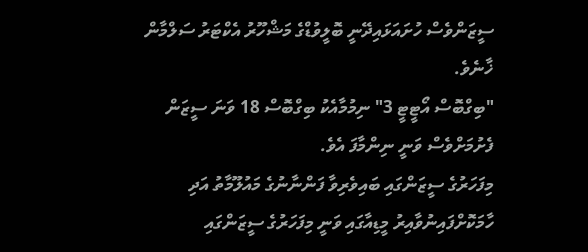ސީޒަންވެސް ހުށައަޅައިދޭނީ ބޮލީވުޑްގެ މަޝްހޫރު އެކްޓަރު ސަލްމާން ޚާނެވެ.
"ބިގްބޮސް އޯޓީޓީ 3" ނިމުމާއެކު ބިގްބޮސް 18 ވަނަ ސީޒަން ފެށުމަށްވެސް ވަނީ ނިންމާފަ އެވެ.
މިފަހަރުގެ ސީޒަންގައި ބައިވެރިވާ ފަންނާނުގެ މައުލޫމާތު އަދި ހާމަކޮށްފައިނުވާއިރު މީޑިއާގައި ވަނީ މިފަހަރުގެ ސީޒަންގައި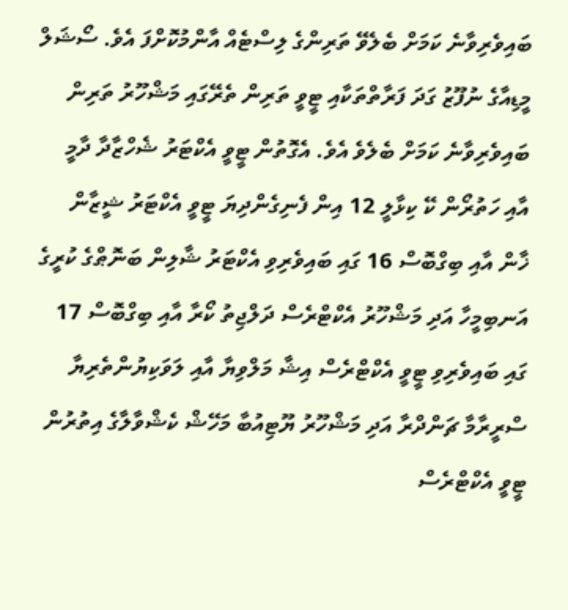ބައިވެރިވާނެ ކަމަށް ބެލެވޭ ތަރިންގެ ލިސްޓެއް އާންމުކޮށްފަ އެވެ. ސޯޝަލް މީޑިއާގެ ނުފޫޒު ގަދަ ފަރާތްތަކާއި ޓީވީ ތަރިން ތެރޭގައި މަޝްހޫރު ތަރިން ބައިވެރިވާނެ ކަމަށް ބެލެވެ އެވެ. އެގޮތުން ޓީވީ އެކްޓަރު ޝެހްޒާދާ ދާމީ އާއި ހަތުރޯން ކޭ ކިޅާލީ 12 އިން ފެނިގެންދިޔަ ޓީވީ އެކްޓަރު ޝީޒާން ޚާން އާއި ބިގްބޮސް 16 ގައި ބައިވެރިވި އެކްޓަރު ޝާލިން ބަނޮޠްގެ ކުރީގެ އަނބިމީހާ އަދި މަޝްހޫރު އެކްޓްރެސް ދަލްޖިތު ކޯރާ އާއި ބިގްބޮސް 17 ގައި ބައިވެރިވި ޓީވީ އެކްޓްރެސް އިޝާ މަލްވިޔާ އާއި ލަވަކިޔުންތެރިޔާ ސްރީރާމާ ޗަންދްރާ އަދި މަޝްހޫރު ޔޫޓިއުބާ މަހޭޝް ކެޝްވާލާގެ އިތުރުން ޓީވީ އެކްޓްރެސް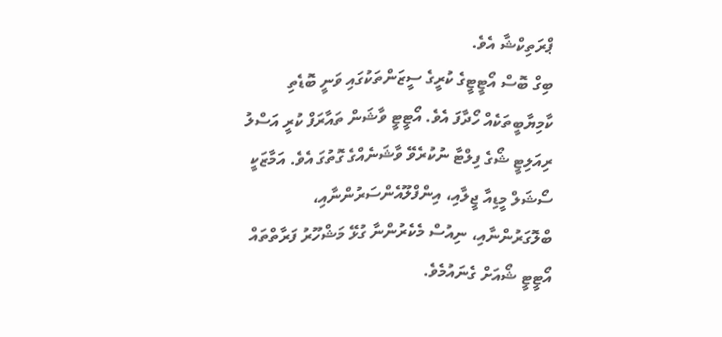ޕްރަތިކްޝާ އެވެ.
ބިގް ބޮސް އޯޓީޓީގެ ކުރީގެ ސީޒަންތަކުގައި ވަނީ ބޮޑެތި ކާމިޔާބީތަކެއް ހޯދާފަ އެވެ. އޯޓީޓީ ވާޝަން ތައާރަފް ކުރީ އަސްލު ރިއަލިޓީ ޝޯގެ ފިލްޓާ ނުކުރެވޭ ވާޝަނެއްގެ ގޮތުގަ އެވެ. އަމާޒަކީ ސޯޝަލް މީޑިއާ ޖީލާއި، އިންފްލޫއެންސަރުންނާއި، ބްލޮގަރުންނާއި، ނިއުސް މެކެރުންނާ ގުޅޭ މަޝްހޫރު ފަރާތްތައް އޯޓީޓީ ޝޯއަށް ގެނައުމެވެ.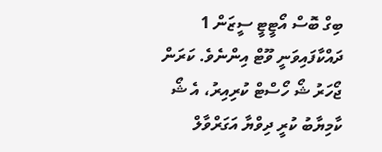ބިގް ބޮސް އޯޓީޓީ ސީޒަން 1 ދައްކާފައިވަނީ ވޫޓް އިންނެވެ. ކަރަން ޖޯހަރު ޝޯ ހޯސްޓް ކުރިއިރު، އެ ޝޯ ކާމިޔާބު ކުރީ ދިވްޔާ އަގަރްވާލް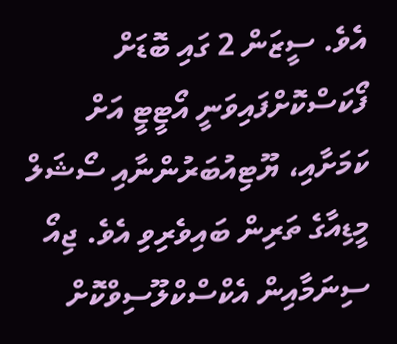އެވެ. ސީޒަން 2 ގައި ބޮޑަށް ފޯކަސްކޮށްފައިވަނީ އޯޓީޓީ އަށް ކަމަށާއި، ޔޫޓިއުބަރުންނާއި ސޯޝަލް މީޑިއާގެ ތަރިން ބައިވެރިވި އެވެ. ޖިއޯ ސިނަމާއިން އެކްސްކްލޫސިވްކޮށް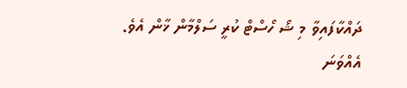ދައްކާފައިވާ މި ޝޯ ހޯސްޓް ކުރީ ސަލްމާން ޚާން އެވެ. އެއްވަނަ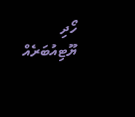ހޯދި ޔޫޓިއުބަރެއް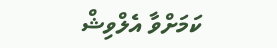ކަމަށްވާ އެލްވިޝް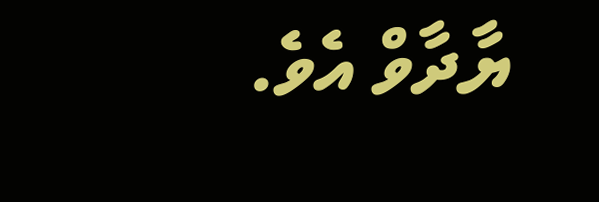ޔާދާވް އެވެ.